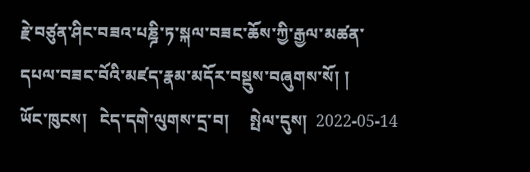རྗེ་བཙུན་ཤིང་བཟའ་པཎྜི་ཏ་སྐལ་བཟང་ཆོས་ཀྱི་རྒྱལ་མཚན་དཔལ་བཟང་བོའི་མཛད་རྣམ་མདོར་བསྡུས་བཞུགས་སོ། །
ཡོང་ཁུངས།   ངེད་དགེ་ལུགས་དྲ་བ།     སྤེལ་དུས།  2022-05-14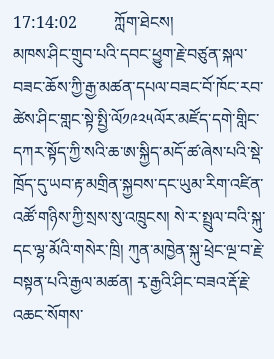17:14:02         ཀློག་ཐེངས།
མཁས་ཤིང་གྲུབ་པའི་དབང་ཕྱུག་རྗེ་བཙུན་སྐལ་བཟང་ཆོས་ཀྱི་རྒྱ་མཚན་དཔལ་བཟང་བོ་ཁོང་རབ་ཚེས་ཤིང་གླང་སྟེ་སྤྱི་ལོ༡༩༢༥ལོར་མཛོད་དགེ་གླིང་དཀར་སྟོད་ཀྱི་སའི་ཆ་ཨ་སྐྱིད་མདོ་ཚ་ཞེས་པའི་སྡེ་ཁྲོད་དུ་ཡབ་རྟ་མགྲིན་སྐྱབས་དང་ཡུམ་རིག་འཛིན་འཚོ་གཉིས་ཀྱི་སྲས་སུ་འཁྲུངས། སེ་ར་སྤྲུལ་བའི་སྐུ་དང་ལྷ་མོའི་གསེར་ཁྲི། ཀུན་མཁྱེན་སྐུ་ཕྲེང་ལྔ་བ་རྗེ་བསྟན་པའི་རྒྱལ་མཚན། རྭ་རྒྱའི་ཤིང་བཟའ་རྡོ་རྗེ་འཆང་སོགས་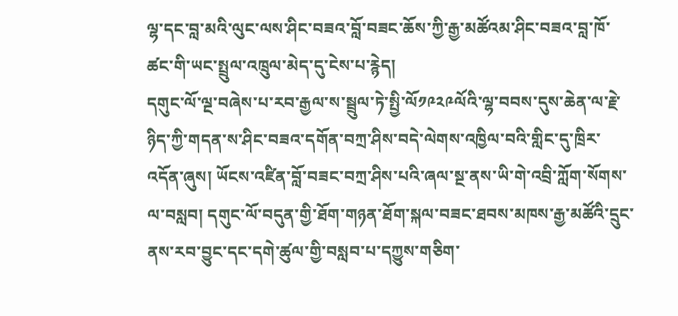ལྷ་དང་བླ་མའི་ལུང་ལས་ཤིང་བཟའ་བློ་བཟང་ཆོས་ཀྱི་རྒྱ་མཚོའམ་ཤིང་བཟའ་བླ་ཁོ་ཚང་གི་ཡང་སྤྲུལ་འཁྲུལ་མེད་དུ་ངེས་པ་རྙེད།
དགུང་ལོ་ལྔ་བཞེས་པ་རབ་རྒྱལ་ས་སྦྲུལ་ཏེ་སྤྱི་ལོ༡༩༢༩ལོའི་ལྷ་བབས་དུས་ཆེན་ལ་རྗེ་ཉིད་ཀྱི་གདན་ས་ཤིང་བཟའ་དགོན་བཀྲ་ཤིས་བདེ་ལེགས་འཁྱིལ་བའི་གླིང་དུ་ཁྲིར་འདོན་ཞུས། ཡོངས་འཛིན་བློ་བཟང་བཀྲ་ཤིས་པའི་ཞལ་སྔ་ནས་ཡི་གེ་འབྲི་ཀློག་སོགས་ལ་བསླབ། དགུང་ལོ་བདུན་གྱི་ཐོག་གཉན་ཐོག་སྐལ་བཟང་ཐབས་མཁས་རྒྱ་མཚོའི་དྲུང་ནས་རབ་བྱུང་དང་དགེ་ཚུལ་གྱི་བསླབ་པ་དཀྱུས་གཅིག་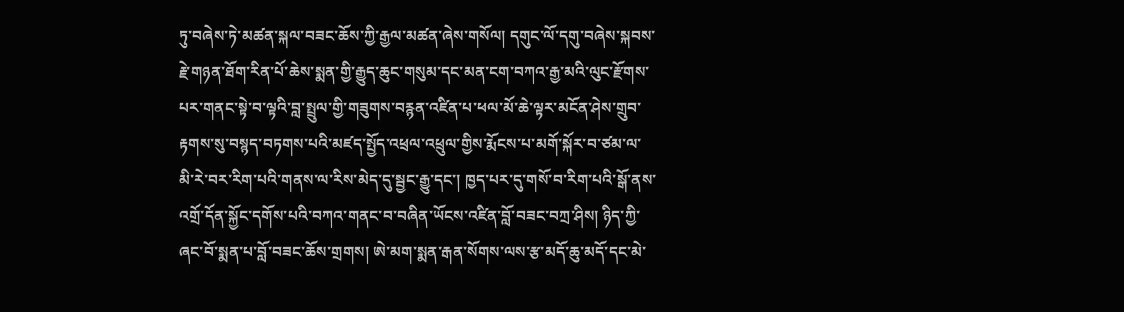ཏུ་བཞེས་ཏེ་མཚན་སྐལ་བཟང་ཆོས་ཀྱི་རྒྱལ་མཚན་ཞེས་གསོལ། དགུང་ལོ་དགུ་བཞེས་སྐབས་རྗེ་གཉན་ཐོག་རིན་པོ་ཆེས་སྨན་གྱི་རྒྱུད་ཆུང་གསུམ་དང་མན་ངག་བཀའ་རྒྱ་མའི་ལུང་རྫོགས་པར་གནང་སྟེ་བ་ལྟའི་བླ་སྤྲུལ་གྱི་གཟུགས་བརྙན་འཛིན་པ་ཕལ་མོ་ཆེ་ལྟར་མངོན་ཤེས་གྲུབ་རྟགས་སུ་བསྙད་བཏགས་པའི་མཛད་སྤྱོད་འཕྲལ་འཕྲུལ་གྱིས་རྨོངས་པ་མགོ་སྐོར་བ་ཙམ་ལ་མི་རེ་བར་རིག་པའི་གནས་ལ་རིས་མེད་དུ་སྦྱང་རྒྱུ་དང་། ཁྱད་པར་དུ་གསོ་བ་རིག་པའི་སྒོ་ནས་འགྲོ་དོན་སྐྱོང་དགོས་པའི་བཀའ་གནང་བ་བཞིན་ཡོངས་འཛིན་བློ་བཟང་བཀྲ་ཤིས། ཉིད་ཀྱི་ཞང་བོ་སྨན་པ་བློ་བཟང་ཆོས་གྲགས། ཨེ་མག་སྨན་རྒན་སོགས་ལས་རྩ་མདོ་ཆུ་མདོ་དང་མེ་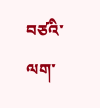བཙའི་ལག་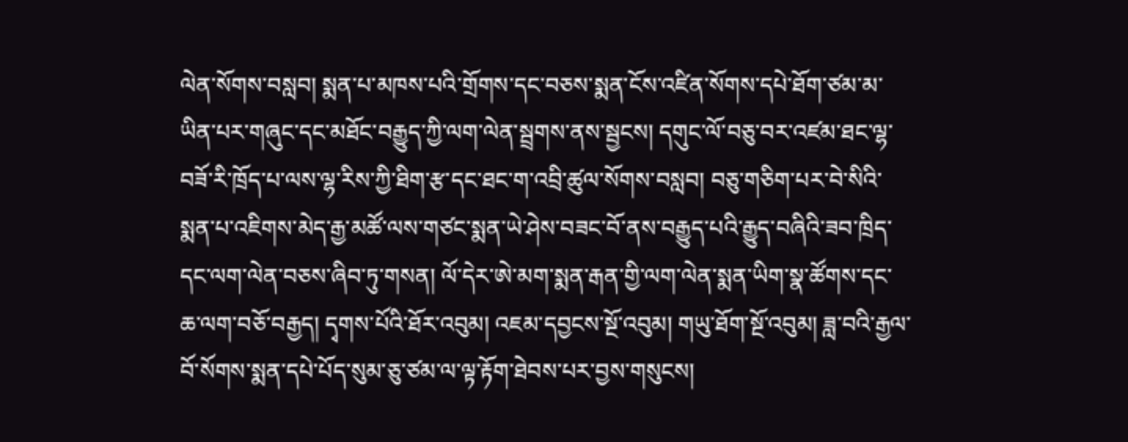ལེན་སོགས་བསླབ། སྨན་པ་མཁས་པའི་གྲོགས་དང་བཅས་སྨན་ངོས་འཛིན་སོགས་དཔེ་ཐོག་ཙམ་མ་ཡིན་པར་གཞུང་དང་མཐོང་བརྒྱུད་ཀྱི་ལག་ལེན་སྦྲགས་ནས་སྦྱངས། དགུང་ལོ་བཅུ་བར་འཛམ་ཐང་ལྷ་བཟོ་རི་ཁྲོད་པ་ལས་ལྷ་རིས་ཀྱི་ཐིག་རྩ་དང་ཐང་ག་འབྲི་ཚུལ་སོགས་བསླབ། བཅུ་གཅིག་པར་བེ་སིའི་སྨན་པ་འཇིགས་མེད་རྒྱ་མཚོ་ལས་གཙང་སྨན་ཡེ་ཤེས་བཟང་བོ་ནས་བརྒྱུད་པའི་རྒྱུད་བཞིའི་ཟབ་ཁྲིད་དང་ལག་ལེན་བཅས་ཞིབ་ཏུ་གསན། ལོ་དེར་ཨེ་མག་སྨན་རྒན་གྱི་ལག་ལེན་སྨན་ཡིག་སྣ་ཚོགས་དང་ཆ་ལག་བཅོ་བརྒྱད། དྭགས་པོའི་ཐོར་འབུམ། འཇམ་དབྱངས་སྔོ་འབུམ། གཡུ་ཐོག་སྔོ་འབུམ། ཟླ་བའི་རྒྱལ་བོ་སོགས་སྨན་དཔེ་པོད་སུམ་ཅུ་ཙམ་ལ་ལྟ་རྟོག་ཐེབས་པར་བྱས་གསུངས།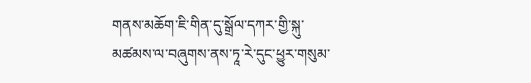གནས་མཆོག་ཇི་གིན་དུ་སྒྲོལ་དཀར་གྱི་སྐུ་མཚམས་ལ་བཞུགས་ནས་ཏཱ་རེ་དུང་ཕྱུར་གསུམ་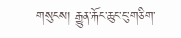གསུངས། རྒྱུན་རྐོང་ཆུང་ངུ་གཅིག་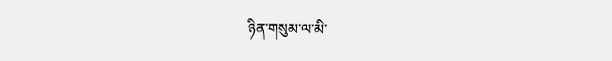ཉིན་གསུམ་ལ་མི་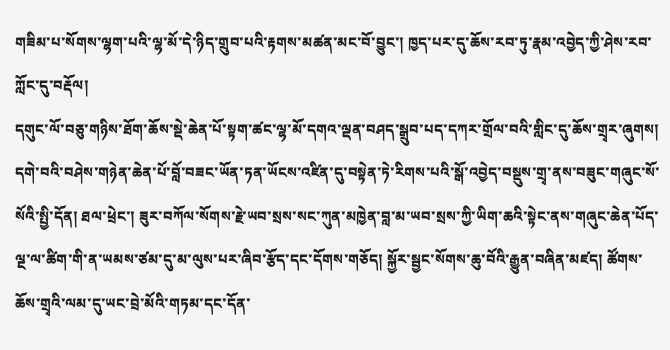གཟིམ་པ་སོགས་ལྷག་པའི་ལྷ་མོ་དེ་ཉིད་གྲུབ་པའི་རྟགས་མཚན་མང་བོ་བྱུང་། ཁྱད་པར་དུ་ཆོས་རབ་ཏུ་རྣམ་འབྱེད་ཀྱི་ཤེས་རབ་ཀློང་དུ་བརྡོལ།
དགུང་ལོ་བཅུ་གཉིས་ཐོག་ཆོས་སྡེ་ཆེན་པོ་སྟག་ཚང་ལྷ་མོ་དགའ་ལྡན་བཤད་སྒྲུབ་པད་དཀར་གྲོལ་བའི་གླིང་དུ་ཆོས་གྲྭར་ཞུགས། དགེ་བའི་བཤེས་གཉེན་ཆེན་པོ་བློ་བཟང་ཡོན་ཏན་ཡོངས་འཛིན་དུ་བསྟེན་ཏེ་རིགས་པའི་སྒོ་འབྱེད་བསྡུས་གྲྭ་ནས་བཟུང་གཞུང་སོ་སོའི་སྤྱི་དོན། ཐལ་ཕྲེང་། ཟུར་བཀོལ་སོགས་རྗེ་ཡབ་སྲས་སང་ཀུན་མཁྱེན་བླ་མ་ཡབ་སྲས་ཀྱི་ཡིག་ཆའི་སྟེང་ནས་གཞུང་ཆེན་པོད་ལྔ་ལ་ཚིག་གི་ན་ཡམས་ཙམ་དུ་མ་ལུས་པར་ཞིབ་རྩོད་དང་དོགས་གཅོད། སྐྱོར་སྦྱང་སོགས་ཆུ་བོའི་རྒྱུན་བཞིན་མཛད། ཚོགས་ཆོས་གྲྭའི་ལམ་དུ་ཡང་བྲེ་མོའི་གཏམ་དང་དོན་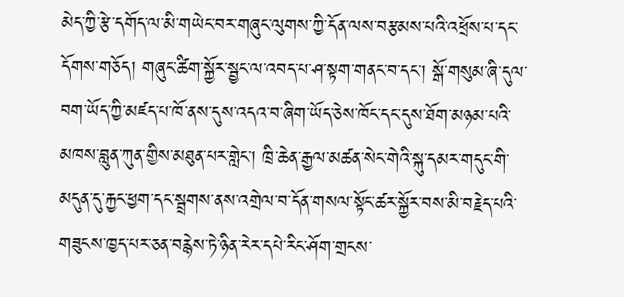མེད་ཀྱི་རྩེ་དགོད་ལ་མི་གཡེང་བར་གཞུང་ལུགས་ཀྱི་དོན་ལས་བརྩམས་པའི་འཕྲོས་པ་དང་དོགས་གཅོད། གཞུང་ཚིག་སྐྱོར་སྦྱང་ལ་འབད་པ་ཤ་སྟག་གནང་བ་དང་། སྒོ་གསུམ་ཞི་དུལ་བག་ཡོད་ཀྱི་མཛད་པ་ཁོ་ནས་དུས་འདའ་བ་ཞིག་ཡོད་ཅེས་ཁོང་དང་དུས་ཐོག་མཉམ་པའི་མཁས་བླུན་ཀུན་གྱིས་མཐུན་པར་གླེང་། ཁྲི་ཆེན་རྒྱལ་མཚན་སེང་གེའི་སྐུ་དམར་གདུང་གི་མདུན་དུ་རྐྱང་ཕྱག་དང་སྦྲགས་ནས་འགྲེལ་བ་དོན་གསལ་སྟོང་ཚར་སྐྱོར་བས་མི་བརྗེད་པའི་གཟུངས་ཁྱད་པར་ཅན་བརྙེས་ཏེ་ཉིན་རེར་དཔེ་རིང་ཤོག་གྲངས་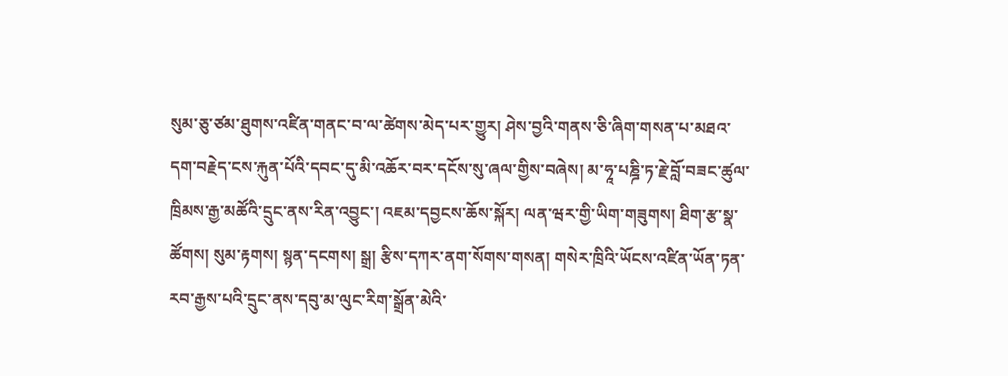སུམ་ཅུ་ཙམ་ཐུགས་འཛིན་གནང་བ་ལ་ཚེགས་མེད་པར་གྱུར། ཤེས་བྱའི་གནས་ཅི་ཞིག་གསན་པ་མཐའ་དག་བརྗེད་ངས་རྐུན་པོའི་དབང་དུ་མི་འཆོར་བར་དངོས་སུ་ཞལ་གྱིས་བཞེས། མ་ཧཱ་པཎྜི་ཏ་རྗེ་བློ་བཟང་ཚུལ་ཁྲིམས་རྒྱ་མཚོའི་དྲུང་ནས་རིན་འབྱུང་། འཇམ་དབྱངས་ཆོས་སྐོར། ལན་ཝར་གྱི་ཡིག་གཟུགས། ཐིག་རྩ་སྣ་ཚོགས། སུམ་རྟགས། སྙན་དངགས། སྒྲ། རྩིས་དཀར་ནག་སོགས་གསན། གསེར་ཁྲིའི་ཡོངས་འཛིན་ཡོན་ཏན་རབ་རྒྱས་པའི་དྲུང་ནས་དབུ་མ་ལུང་རིག་སྒྲོན་མེའི་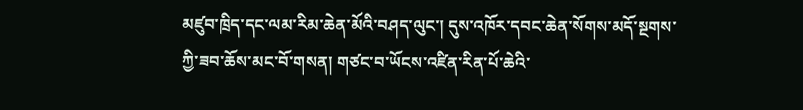མཛུབ་ཁྲིད་དང་ལམ་རིམ་ཆེན་མོའི་བཤད་ལུང་། དུས་འཁོར་དབང་ཆེན་སོགས་མདོ་སྔགས་ཀྱི་ཟབ་ཆོས་མང་བོ་གསན། གཙང་བ་ཡོངས་འཛིན་རིན་པོ་ཆེའི་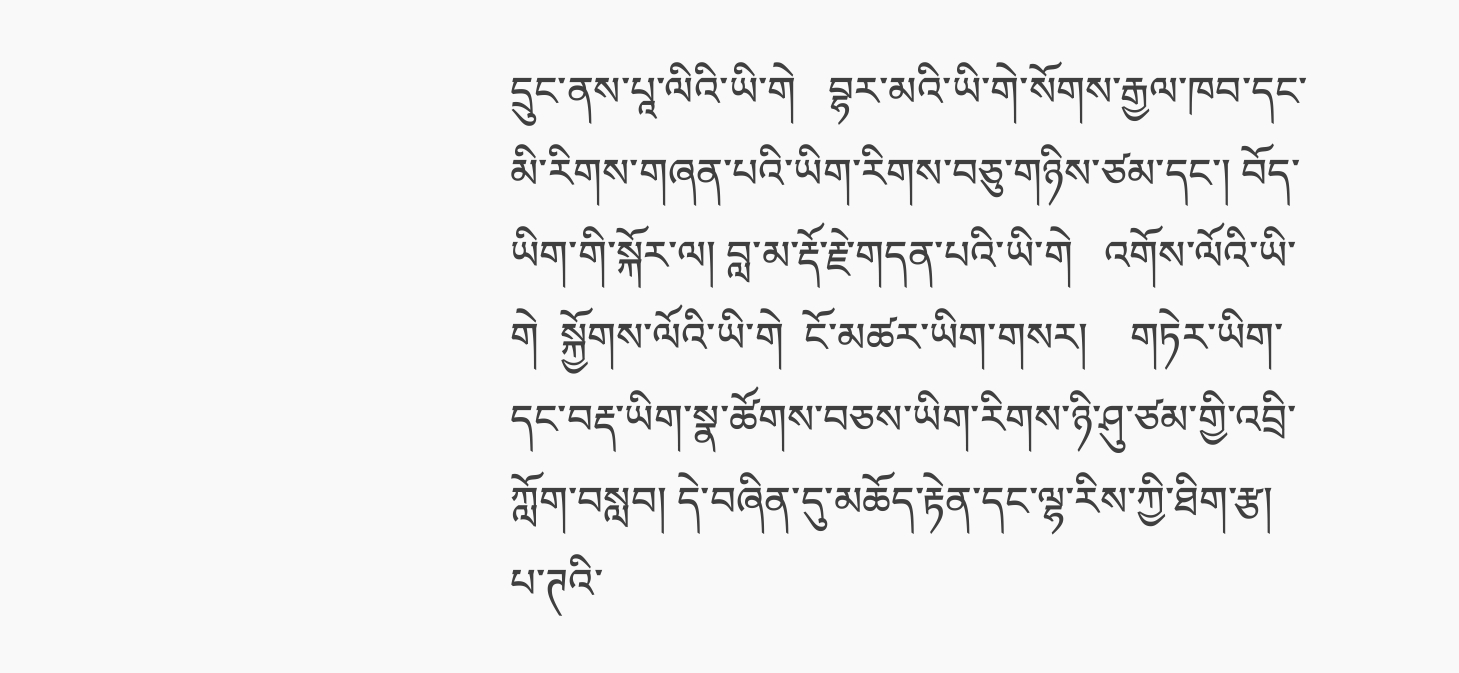དྲུང་ནས་པཱ་ལིའི་ཡི་གེ   བྷར་མའི་ཡི་གེ་སོགས་རྒྱལ་ཁབ་དང་མི་རིགས་གཞན་པའི་ཡིག་རིགས་བཅུ་གཉིས་ཙམ་དང་། བོད་ཡིག་གི་སྐོར་ལ། བླ་མ་རྡོ་རྗེ་གདན་པའི་ཡི་གེ   འགོས་ལོའི་ཡི་གེ  སྐྱོགས་ལོའི་ཡི་གེ  ངོ་མཚར་ཡིག་གསར།    གཏེར་ཡིག་དང་བརྡ་ཡིག་སྣ་ཚོགས་བཅས་ཡིག་རིགས་ཉི་ཤུ་ཙམ་གྱི་འབྲི་ཀློག་བསླབ། དེ་བཞིན་དུ་མཆོད་རྟེན་དང་ལྷ་རིས་ཀྱི་ཐིག་རྩ། པ་ཊའི་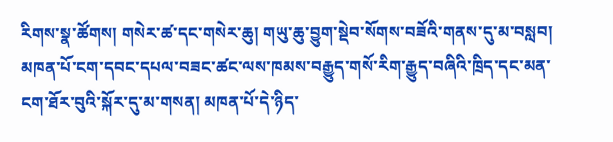རིགས་སྣ་ཚོགས། གསེར་ཚ་དང་གསེར་ཆུ། གཡུ་ཆུ་བྱུག་སྡེབ་སོགས་བཟོའི་གནས་དུ་མ་བསླབ། མཁན་པོ་ངག་དབང་དཔལ་བཟང་ཚང་ལས་ཁམས་བརྒྱུད་གསོ་རིག་རྒྱུད་བཞིའི་ཁྲིད་དང་མན་ངག་ཐོར་བུའི་སྐོར་དུ་མ་གསན། མཁན་པོ་དེ་ཉིད་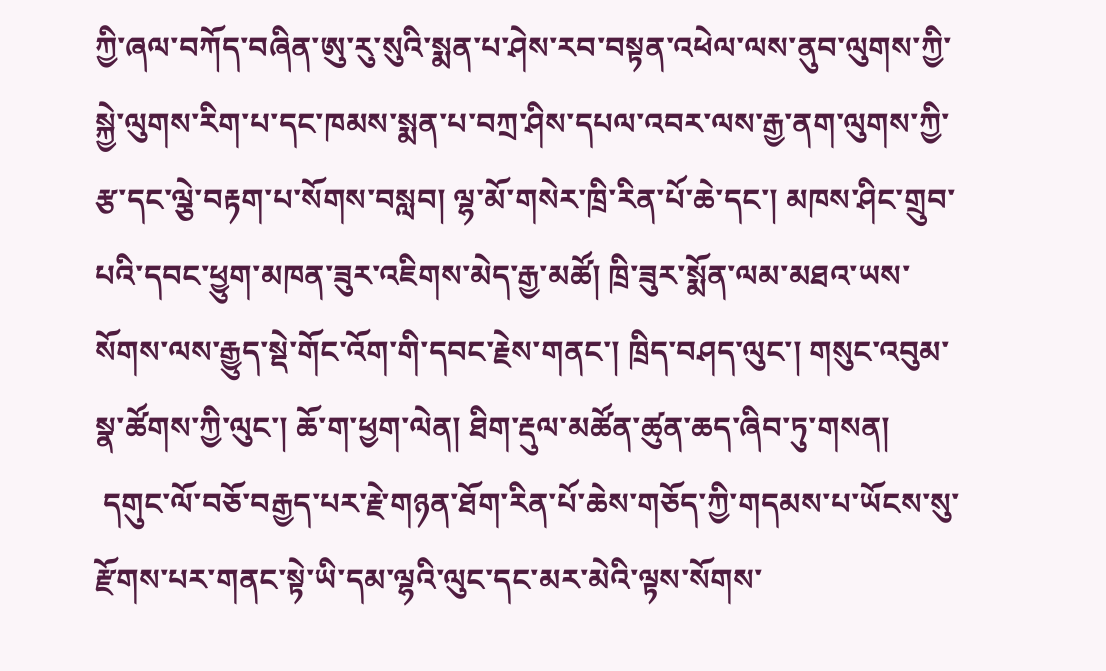ཀྱི་ཞལ་བཀོད་བཞིན་ཨུ་རུ་སུའི་སྨན་པ་ཤེས་རབ་བསྟན་འཕེལ་ལས་ནུབ་ལུགས་ཀྱི་སྐྱེ་ལུགས་རིག་པ་དང་ཁམས་སྨན་པ་བཀྲ་ཤིས་དཔལ་འབར་ལས་རྒྱ་ནག་ལུགས་ཀྱི་རྩ་དང་ལྕེ་བརྟག་པ་སོགས་བསླབ། ལྷ་མོ་གསེར་ཁྲི་རིན་པོ་ཆེ་དང་། མཁས་ཤིང་གྲུབ་པའི་དབང་ཕྱུག་མཁན་ཟུར་འཇིགས་མེད་རྒྱ་མཚོ། ཁྲི་ཟུར་སྨོན་ལམ་མཐའ་ཡས་སོགས་ལས་རྒྱུད་སྡེ་གོང་འོག་གི་དབང་རྗེས་གནང་། ཁྲིད་བཤད་ལུང་། གསུང་འབུམ་སྣ་ཚོགས་ཀྱི་ལུང་། ཆོ་ག་ཕྱག་ལེན། ཐིག་རྡུལ་མཚོན་ཚུན་ཆད་ཞིབ་ཏུ་གསན།
 དགུང་ལོ་བཅོ་བརྒྱད་པར་རྗེ་གཉན་ཐོག་རིན་པོ་ཆེས་གཅོད་ཀྱི་གདམས་པ་ཡོངས་སུ་རྫོགས་པར་གནང་སྟེ་ཡི་དམ་ལྷའི་ལུང་དང་མར་མེའི་ལྟས་སོགས་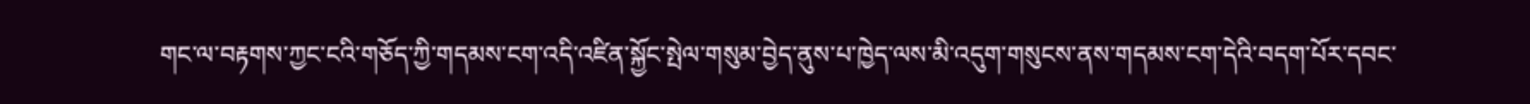གང་ལ་བརྟགས་ཀྱང་ངའི་གཅོད་ཀྱི་གདམས་ངག་འདི་འཛིན་སྐྱོང་སྤེལ་གསུམ་བྱེད་ནུས་པ་ཁྱེད་ལས་མི་འདུག་གསུངས་ནས་གདམས་ངག་དེའི་བདག་པོར་དབང་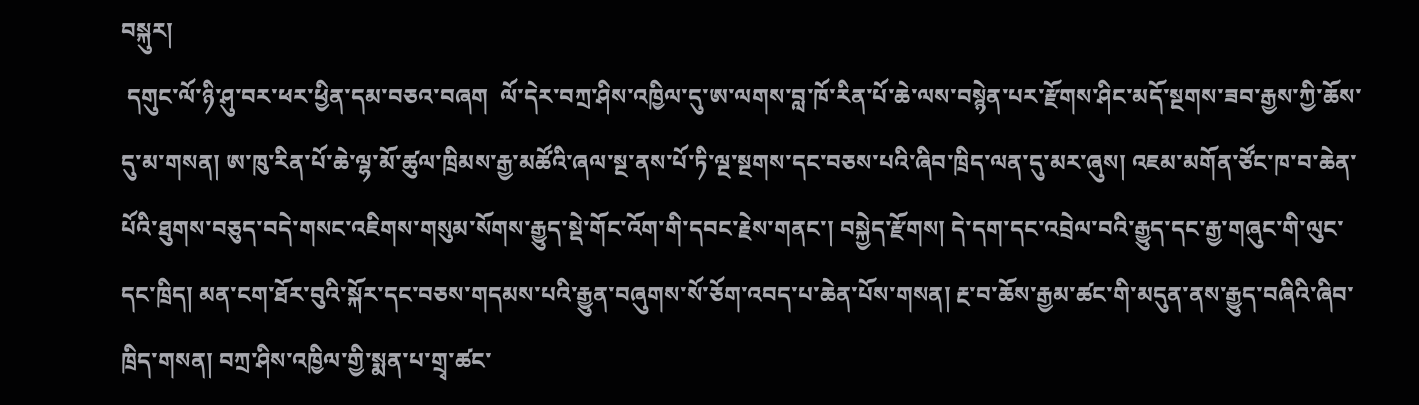བསྐུར།
 དགུང་ལོ་ཉི་ཤུ་བར་ཕར་ཕྱིན་དམ་བཅའ་བཞག  ལོ་དེར་བཀྲ་ཤིས་འཁྱིལ་དུ་ཨ་ལགས་བླ་ཁོ་རིན་པོ་ཆེ་ལས་བསྙེན་པར་རྫོགས་ཤིང་མདོ་སྔགས་ཟབ་རྒྱས་ཀྱི་ཆོས་དུ་མ་གསན། ཨ་ཁུ་རིན་པོ་ཆེ་ལྷ་མོ་ཚུལ་ཁྲིམས་རྒྱ་མཚོའི་ཞལ་སྔ་ནས་པོ་ཏི་ལྔ་སྔགས་དང་བཅས་པའི་ཞིབ་ཁྲིད་ལན་དུ་མར་ཞུས། འཇམ་མགོན་ཙོང་ཁ་བ་ཆེན་པོའི་ཐུགས་བཅུད་བདེ་གསང་འཇིགས་གསུམ་སོགས་རྒྱུད་སྡེ་གོང་འོག་གི་དབང་རྗེས་གནང་། བསྐྱེད་རྫོགས། དེ་དག་དང་འབྲེལ་བའི་རྒྱུད་དང་རྒྱ་གཞུང་གི་ལུང་དང་ཁྲིད། མན་ངག་ཐོར་བུའི་སྐོར་དང་བཅས་གདམས་པའི་རྒྱུན་བཞུགས་སོ་ཅོག་འབད་པ་ཆེན་པོས་གསན། རྔ་བ་ཆོས་རྒྱམ་ཚང་གི་མདུན་ནས་རྒྱུད་བཞིའི་ཞིབ་ཁྲིད་གསན། བཀྲ་ཤིས་འཁྱིལ་གྱི་སྨན་པ་གྲྭ་ཚང་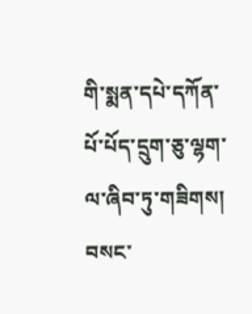གི་སྨན་དཔེ་དཀོན་པོ་པོད་དྲུག་ཅུ་ལྷག་ལ་ཞིབ་ཏུ་གཟིགས། བསང་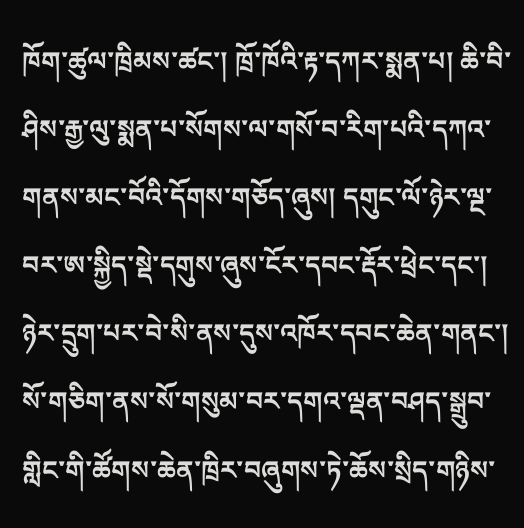ཁོག་ཚུལ་ཁྲིམས་ཚང་། ཁྲོ་ཁོའི་རྟ་དཀར་སྨན་པ། ཆི་བི་ཤིས་རྒྱ་ལུ་སྨན་པ་སོགས་ལ་གསོ་བ་རིག་པའི་དཀའ་གནས་མང་བོའི་དོགས་གཅོད་ཞུས། དགུང་ལོ་ཉེར་ལྔ་བར་ཨ་སྐྱིད་སྡེ་དགུས་ཞུས་ངོར་དབང་རྡོར་ཕྲེང་དང་། ཉེར་དྲུག་པར་བེ་སི་ནས་དུས་འཁོར་དབང་ཆེན་གནང་། སོ་གཅིག་ནས་སོ་གསུམ་བར་དགའ་ལྡན་བཤད་སྒྲུབ་གླིང་གི་ཚོགས་ཆེན་ཁྲིར་བཞུགས་ཏེ་ཆོས་སྲིད་གཉིས་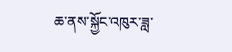ཆ་ནས་སྐྱོང་འཁུར་ཟླ་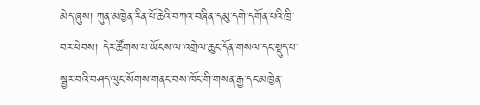མེད་ཞུས། ཀུན་མཁྱེན་རིན་པོ་ཆེའི་བཀའ་བཞིན་དམུ་དགེ་དགོན་པའི་ཁྲི་བར་ཕེབས། དེར་ཚོགས་པ་ཡོངས་ལ་འགྲེལ་ཆུང་དོན་གསལ་དང་སྡུད་པ་སྦྱར་བའི་བཤད་ལུང་སོགས་གནང་བས་ཁོང་གི་གསན་རྒྱ་དང་མཁྱེན་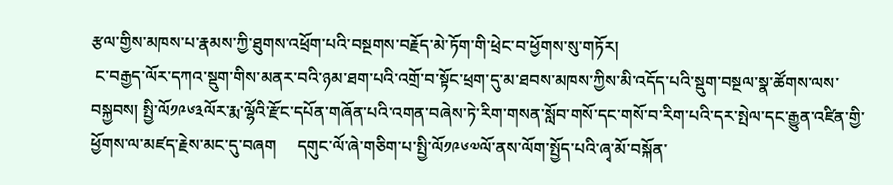རྩལ་གྱིས་མཁས་པ་རྣམས་ཀྱི་ཐུགས་འཕྲོག་པའི་བསྔགས་བརྗོད་མེ་ཏོག་གི་ཕྲེང་བ་ཕྱོགས་སུ་གཏོར།
 ང་བརྒྱད་ལོར་དཀའ་སྡུག་གིས་མནར་བའི་ཉམ་ཐག་པའི་འགྲོ་བ་སྟོང་ཕྲག་དུ་མ་ཐབས་མཁས་ཀྱིས་མི་འདོད་པའི་སྡུག་བསྔལ་སྣ་ཚོགས་ལས་བསྐྱབས། སྤྱི་ལོ༡༩༦༣ལོར་རྨ་ལྷོའི་རྫོང་དཔོན་གཞོན་པའི་འགན་བཞེས་ཏེ་རིག་གསན་སློབ་གསོ་དང་གསོ་བ་རིག་པའི་དར་སྤེལ་དང་རྒྱུན་འཛིན་གྱི་ཕྱོགས་ལ་མཛད་རྗེས་མང་དུ་བཞག     དགུང་ལོ་ཞེ་གཅིག་པ་སྤྱི་ལོ༡༩༦༧ལོ་ནས་ལོག་སྤྱོད་པའི་ཞྭ་མོ་བསྐོན་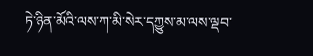ཏེ་ཉིན་མོའི་ལས་ཀ་མི་སེར་དཀྱུས་མ་ལས་ལྡབ་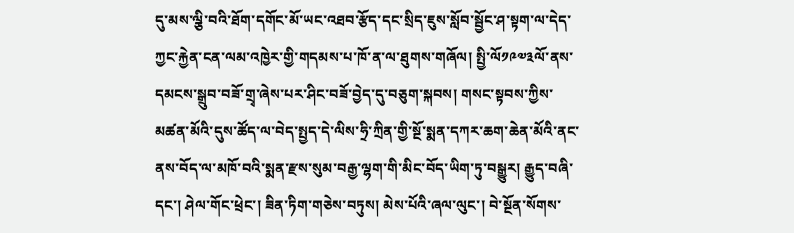དུ་མས་ལྕི་བའི་ཐོག་དགོང་མོ་ཡང་འཐབ་རྩོད་དང་སྲིད་ཇུས་སློབ་སྦྱོང་ཤ་སྟག་ལ་དེད་ཀྱང་རྐྱེན་ངན་ལམ་འཁྱེར་གྱི་གདམས་པ་ཁོ་ན་ལ་ཐུགས་གཞོལ། སྤྱི་ལོ༡༩༧༣ལོ་ནས་དམངས་སྒྲུབ་བཟོ་གྲྭ་ཞེས་པར་ཤིང་བཟོ་བྱེད་དུ་བཅུག་སྐབས། གསང་སྟབས་ཀྱིས་མཚན་མོའི་དུས་ཚོད་ལ་བེད་སྤྱད་དེ་ལིས་ཧྲི་ཀྲིན་གྱི་སྔོ་སྨན་དཀར་ཆག་ཆེན་མོའི་ནང་ནས་བོད་ལ་མཁོ་བའི་སྨན་རྫས་སུམ་བརྒྱ་ལྷག་གི་མིང་བོད་ཡིག་ཏུ་བསྒྱུར། རྒྱུད་བཞི་དང་། ཤེལ་གོང་ཕྲེང་། ཟིན་ཏིག་གཅེས་བཏུས། མེས་པོའི་ཞལ་ལུང་། བེ་སྔོན་སོགས་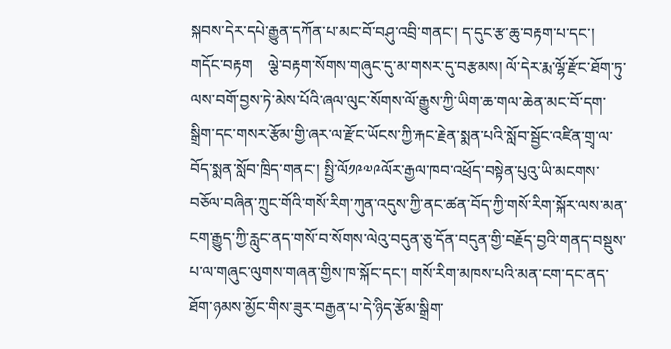སྐབས་དེར་དཔེ་རྒྱུན་དཀོན་པ་མང་བོ་བཤུ་འབྲི་གནང་། ད་དུང་རྩ་ཆུ་བརྟག་པ་དང་། གདོང་བརྟག    ལྕེ་བརྟག་སོགས་གཞུང་དུ་མ་གསར་དུ་བརྩམས། ལོ་དེར་རྨ་ལྷོ་རྫོང་ཐོག་ཏུ་ལས་བགོ་བྱས་ཏེ་མེས་པོའི་ཞལ་ལུང་སོགས་ལོ་རྒྱུས་ཀྱི་ཡིག་ཆ་གལ་ཆེན་མང་བོ་དག་སྒྲིག་དང་གསར་རྩོམ་གྱི་ཞར་ལ་རྫོང་ཡོངས་ཀྱི་རྐང་རྗེན་སྨན་པའི་སློབ་སྦྱོང་འཛིན་གྲྭ་ལ་བོད་སྨན་སློབ་ཁྲིད་གནང་། སྤྱི་ལོ༡༩༧༩ལོར་རྒྱལ་ཁབ་འཕྲོད་བསྟེན་པུའུ་ཡི་མངགས་བཅོལ་བཞིན་ཀྲུང་གོའི་གསོ་རིག་ཀུན་འདུས་ཀྱི་ནང་ཚན་བོད་ཀྱི་གསོ་རིག་སྐོར་ལས་མན་ངག་རྒྱུད་ཀྱི་རླུང་ནད་གསོ་བ་སོགས་ལེའུ་བདུན་ཅུ་དོན་བདུན་གྱི་བརྗོད་བྱའི་གནད་བསྡུས་པ་ལ་གཞུང་ལུགས་གཞན་གྱིས་ཁ་སྐོང་དང་། གསོ་རིག་མཁས་པའི་མན་ངག་དང་ནད་ཐོག་ཉམས་མྱོང་གིས་ཟུར་བརྒྱན་པ་དེ་ཉིད་རྩོམ་སྒྲིག་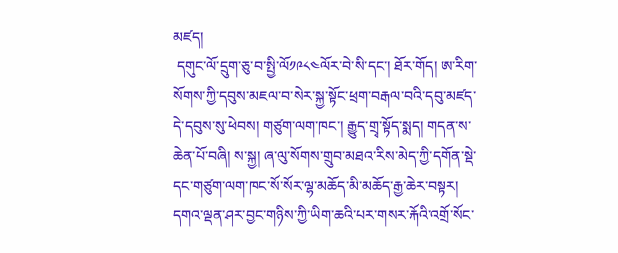མཛད།
 དགུང་ལོ་དྲུག་ཅུ་བ་སྤྱི་ལོ༡༩༨༤ལོར་བེ་སི་དང་། ཐོར་གོད། ཨ་རིག་སོགས་ཀྱི་དབུས་མཇལ་བ་སེར་སྐྱ་སྟོང་ཕྲག་བརྒལ་བའི་དབུ་མཛད་དེ་དབུས་སུ་ཕེབས། གཙུག་ལག་ཁང་། རྒྱུད་གྲྭ་སྟོད་སྨད། གདན་ས་ཆེན་པོ་བཞི། ས་སྐྱ། ཞ་ལུ་སོགས་གྲུབ་མཐའ་རིས་མེད་ཀྱི་དགོན་སྡེ་དང་གཙུག་ལག་ཁང་སོ་སོར་ལྷ་མཆོད་མི་མཆོད་རྒྱ་ཆེར་བསྟར། དགའ་ལྡན་ཤར་བྱང་གཉིས་ཀྱི་ཡིག་ཆའི་པར་གསར་རྐོའི་འགྲོ་སོང་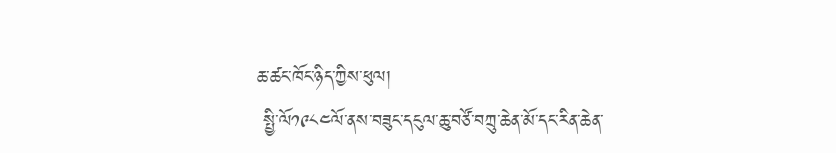ཆ་ཚང་ཁོང་ཉིད་ཀྱིས་ཕུལ།
 སྤྱི་ལོ༡༩༨༤ལོ་ནས་བཟུང་དངུལ་ཆུ་བཙོ་བཀྲུ་ཆེན་མོ་དང་རིན་ཆེན་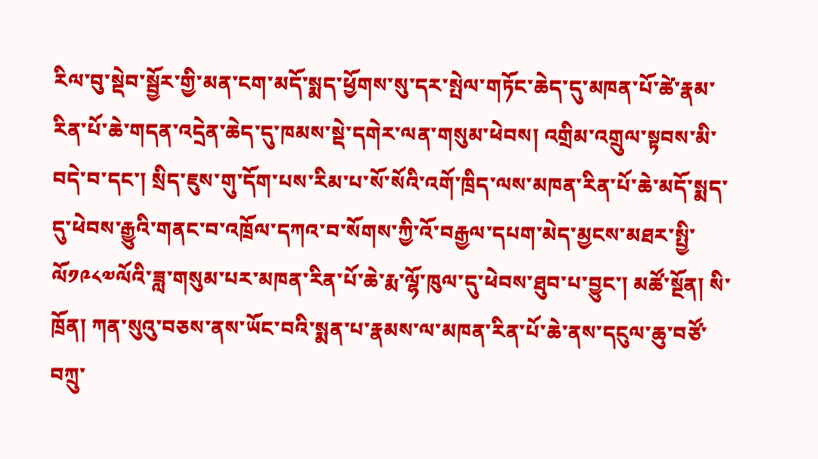རིལ་བུ་སྡེབ་སྦྱོར་གྱི་མན་ངག་མདོ་སྨད་ཕྱོགས་སུ་དར་སྤེལ་གཏོང་ཆེད་དུ་མཁན་པོ་ཚེ་རྣམ་རིན་པོ་ཆེ་གདན་འདྲེན་ཆེད་དུ་ཁམས་སྡེ་དགེར་ལན་གསུམ་ཕེབས། འགྲིམ་འགྲུལ་སྟབས་མི་བདེ་བ་དང་། སྲིད་ཇུས་གུ་དོག་པས་རིམ་པ་སོ་སོའི་འགོ་ཁྲིད་ལས་མཁན་རིན་པོ་ཆེ་མདོ་སྨད་དུ་ཕེབས་རྒྱུའི་གནང་བ་འཁྲོལ་དཀའ་བ་སོགས་ཀྱི་འོ་བརྒྱལ་དཔག་མེད་མྱངས་མཐར་སྤྱི་ལོ༡༩༨༧ལོའི་ཟླ་གསུམ་པར་མཁན་རིན་པོ་ཆེ་རྨ་ལྷོ་ཁུལ་དུ་ཕེབས་ཐུབ་པ་བྱུང་། མཚོ་སྔོན། སི་ཁྲོན། ཀན་སུའུ་བཅས་ནས་ཡོང་བའི་སྨན་པ་རྣམས་ལ་མཁན་རིན་པོ་ཆེ་ནས་དངུལ་ཆུ་བཙོ་བཀྲུ་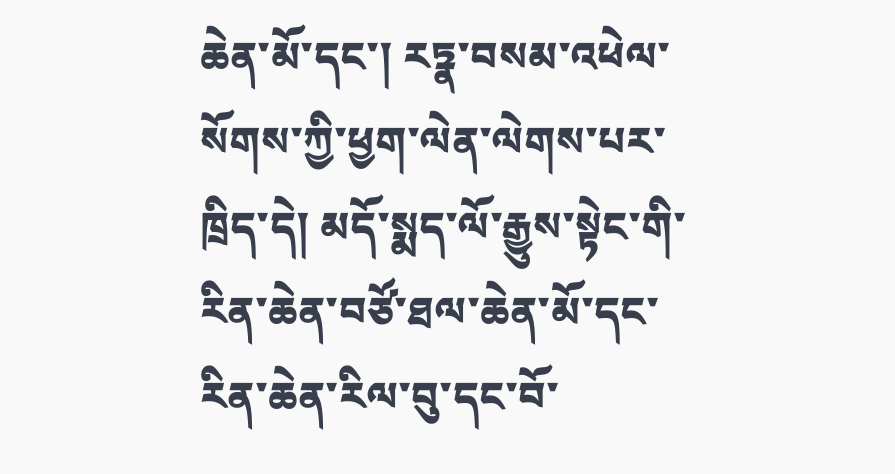ཆེན་མོ་དང་། རཏྣ་བསམ་འཕེལ་སོགས་ཀྱི་ཕྱག་ལེན་ལེགས་པར་ཁྲིད་དེ། མདོ་སྨད་ལོ་རྒྱུས་སྟེང་གི་རིན་ཆེན་བཙོ་ཐལ་ཆེན་མོ་དང་རིན་ཆེན་རིལ་བུ་དང་བོ་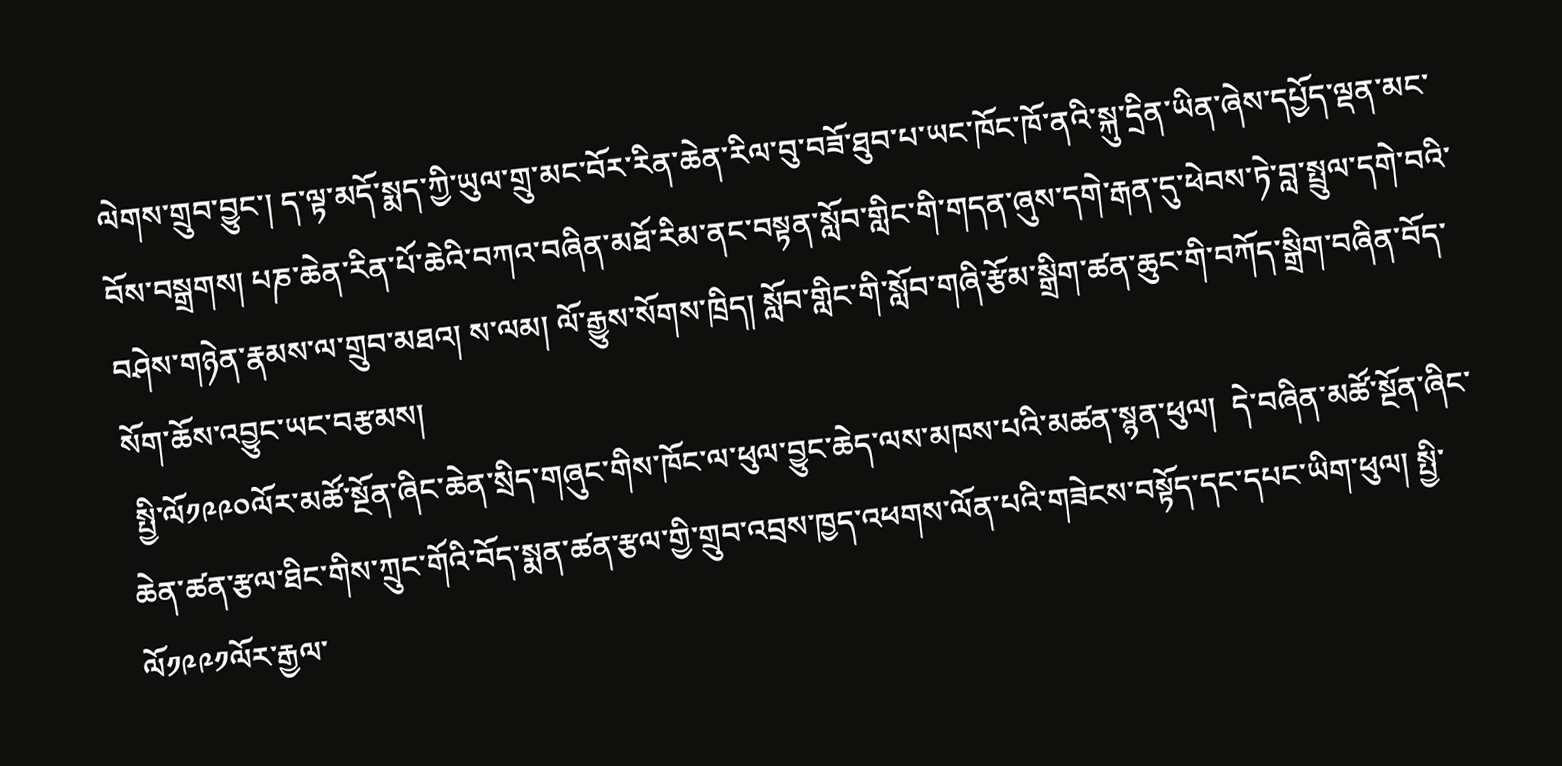ལེགས་གྲུབ་བྱུང་། ད་ལྟ་མདོ་སྨད་ཀྱི་ཡུལ་གྲུ་མང་བོར་རིན་ཆེན་རིལ་བུ་བཟོ་ཐུབ་པ་ཡང་ཁོང་ཁོ་ནའི་སྐུ་དྲིན་ཡིན་ཞེས་དཔྱོད་ལྡན་མང་བོས་བསྒྲགས། པཎ་ཆེན་རིན་པོ་ཆེའི་བཀའ་བཞིན་མཐོ་རིམ་ནང་བསྟན་སློབ་གླིང་གི་གདན་ཞུས་དགེ་རྒན་དུ་ཕེབས་ཏེ་བླ་སྤྲུལ་དགེ་བའི་བཤེས་གཉེན་རྣམས་ལ་གྲུབ་མཐའ། ས་ལམ། ལོ་རྒྱུས་སོགས་ཁྲིད། སློབ་གླིང་གི་སློབ་གཞི་རྩོམ་སྒྲིག་ཚན་ཆུང་གི་བཀོད་སྒྲིག་བཞིན་བོད་སོག་ཆོས་འབྱུང་ཡང་བརྩམས།
 སྤྱི་ལོ༡༩༩༠ལོར་མཚོ་སྔོན་ཞིང་ཆེན་སྲིད་གཞུང་གིས་ཁོང་ལ་ཕུལ་བྱུང་ཆེད་ལས་མཁས་པའི་མཚན་སྙན་ཕུལ།  དེ་བཞིན་མཚོ་སྔོན་ཞིང་ཆེན་ཚན་རྩལ་ཐིང་གིས་ཀྲུང་གོའི་བོད་སྨན་ཚན་རྩལ་གྱི་གྲུབ་འབྲས་ཁྱད་འཕགས་ལོན་པའི་གཟེངས་བསྟོད་དང་དཔང་ཡིག་ཕུལ། སྤྱི་ལོ༡༩༩༡ལོར་རྒྱལ་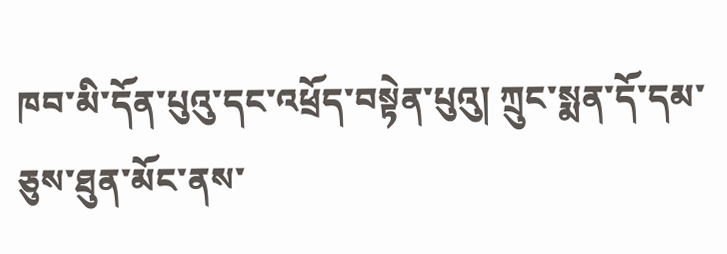ཁབ་མི་དོན་པུའུ་དང་འཕྲོད་བསྟེན་པུའུ། ཀྲུང་སྨན་དོ་དམ་ཅུས་ཐུན་མོང་ནས་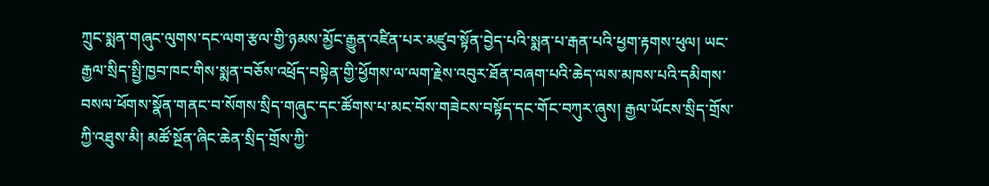ཀྲུང་སྨན་གཞུང་ལུགས་དང་ལག་རྩལ་གྱི་ཉམས་མྱོང་རྒྱུན་འཛིན་པར་མཛུབ་སྟོན་བྱེད་པའི་སྨན་པ་རྒན་པའི་ཕྱག་རྟགས་ཕུལ། ཡང་རྒྱལ་སྲིད་སྤྱི་ཁྱབ་ཁང་གིས་སྨན་བཅོས་འཕྲོད་བསྟེན་གྱི་ཕྱོགས་ལ་ལག་རྗེས་འབུར་ཐོན་བཞག་པའི་ཆེད་ལས་མཁས་པའི་དམིགས་བསལ་ཕོགས་སྣོན་གནང་བ་སོགས་སྲིད་གཞུང་དང་ཚོགས་པ་མང་བོས་གཟེངས་བསྟོད་དང་གོང་བཀུར་ཞུས། རྒྱལ་ཡོངས་སྲིད་གྲོས་ཀྱི་འཐུས་མི། མཚོ་སྔོན་ཞིང་ཆེན་སྲིད་གྲོས་ཀྱི་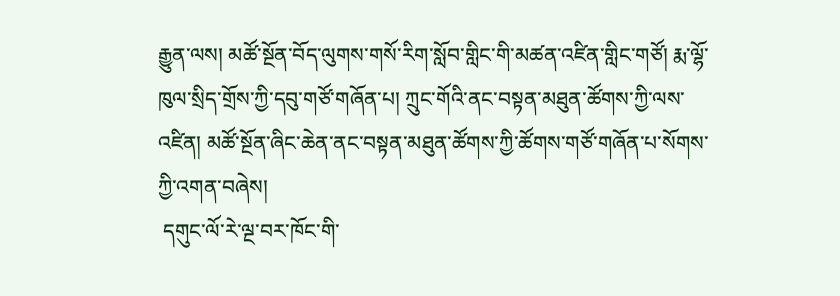རྒྱུན་ལས། མཚོ་སྔོན་བོད་ལུགས་གསོ་རིག་སློབ་གླིང་གི་མཚན་འཛིན་གླིང་གཙོ། རྨ་ལྷོ་ཁུལ་སྲིད་གྲོས་ཀྱི་དབུ་གཙོ་གཞོན་པ། ཀྲུང་གོའི་ནང་བསྟན་མཐུན་ཚོགས་ཀྱི་ལས་འཛིན། མཚོ་སྔོན་ཞིང་ཆེན་ནང་བསྟན་མཐུན་ཚོགས་ཀྱི་ཚོགས་གཙོ་གཞོན་པ་སོགས་ཀྱི་འགན་བཞེས།
 དགུང་ལོ་རེ་ལྔ་བར་ཁོང་གི་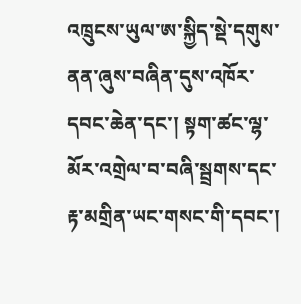འཁྲུངས་ཡུལ་ཨ་སྐྱིད་སྡེ་དགུས་ནན་ཞུས་བཞིན་དུས་འཁོར་དབང་ཆེན་དང་། སྟག་ཚང་ལྷ་མོར་འགྲེལ་བ་བཞི་སྦྲགས་དང་རྟ་མགྲིན་ཡང་གསང་གི་དབང་།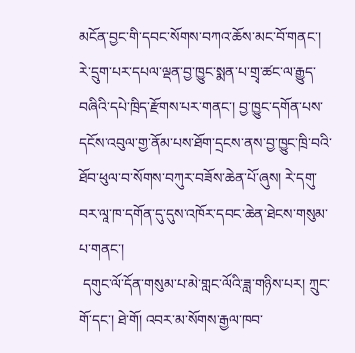མངོན་བྱང་གི་དབང་སོགས་བཀའ་ཆོས་མང་བོ་གནང་། རེ་དྲུག་པར་དཔལ་ལྡན་བྱ་ཁྱུང་སྨན་པ་གྲྭ་ཚང་ལ་རྒྱུད་བཞིའི་དཔེ་ཁྲིད་རྫོགས་པར་གནང་། བྱ་ཁྱུང་དགོན་པས་དངོས་འབུལ་གྱ་ནོམ་པས་ཐོག་དྲངས་ནས་བྱ་ཁྱུང་ཁྲི་བའི་ཐོབ་ཕུལ་བ་སོགས་བཀུར་བཟོས་ཆེན་པོ་ཞུས། རེ་དགུ་བར་ལཱ་ཁ་དགོན་དུ་དུས་འཁོར་དབང་ཆེན་ཐེངས་གསུམ་པ་གནང་།
 དགུང་ལོ་དོན་གསུམ་པ་མེ་གླང་ལོའི་ཟླ་གཉིས་པར། ཀྲུང་གོ་དང་། ཐེ་གོ། འབར་མ་སོགས་རྒྱལ་ཁབ་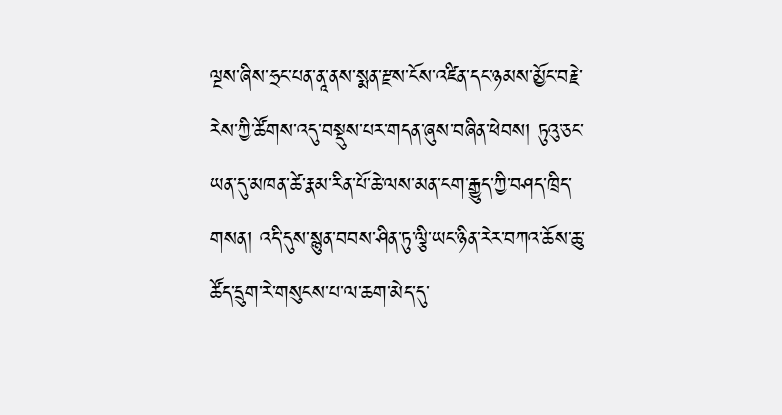ལྔས་ཞིས་ཧྲང་པན་ནཱ་ནས་སྨན་རྫས་ངོས་འཛིན་དང་ཉམས་མྱོང་བརྗེ་རེས་ཀྱི་ཚོགས་འདུ་བསྡུས་པར་གདན་ཞུས་བཞིན་ཕེབས། ཏུའུ་ཅང་ཡན་དུ་མཁན་ཚེ་རྣམ་རིན་པོ་ཆེ་ལས་མན་ངག་རྒྱུད་ཀྱི་བཤད་ཁྲིད་གསན། འདི་དུས་སྙུན་བབས་ཤིན་ཏུ་ལྕི་ཡང་ཉིན་རེར་བཀའ་ཆོས་ཆུ་ཚོད་དྲུག་རེ་གསུངས་པ་ལ་ཆག་མེད་དུ་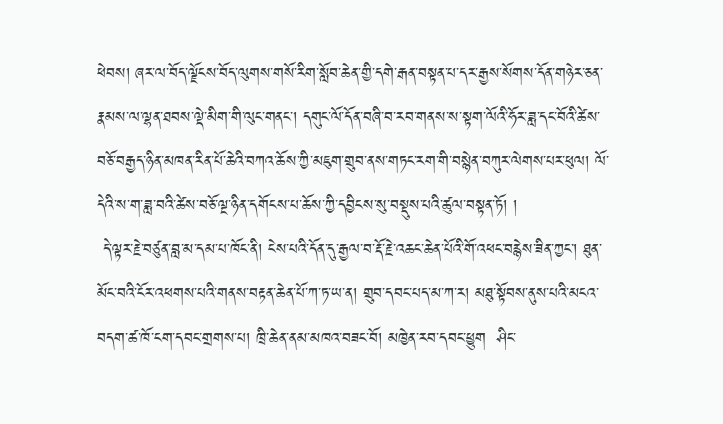ཕེབས། ཞར་ལ་བོད་ལྗོངས་བོད་ལུགས་གསོ་རིག་སློབ་ཆེན་གྱི་དགེ་རྒན་བསྟན་པ་དར་རྒྱས་སོགས་དོན་གཉེར་ཅན་རྣམས་ལ་ལྷན་ཐབས་ལྡེ་མིག་གི་ལུང་གནང་། དགུང་ལོ་དོན་བཞི་བ་རབ་གནས་ས་སྟག་ལོའི་ཧོར་ཟླ་དང་བོའི་ཚེས་བཅོ་བརྒྱད་ཉིན་མཁན་རིན་པོ་ཆེའི་བཀའ་ཆོས་ཀྱི་མཇུག་གྲུབ་ནས་གཏང་རག་གི་བསྙེན་བཀུར་ལེགས་པར་ཕུལ། ལོ་དེའི་ས་ག་ཟླ་བའི་ཚེས་བཅོ་ལྔ་ཉིན་དགོངས་པ་ཆོས་ཀྱི་དབྱིངས་སུ་བསྡུས་པའི་ཚུལ་བསྟན་ཏོ། །
 དེ་ལྟར་རྗེ་བཙུན་བླ་མ་དམ་པ་ཁོང་ནི། ངེས་པའི་དོན་དུ་རྒྱལ་བ་རྡོ་རྗེ་འཆང་ཆེན་པོའི་གོ་འཕང་བརྙེས་ཟིན་ཀྱང་། ཐུན་མོང་བའི་ངོར་འཕགས་པའི་གནས་བརྟན་ཆེན་པོ་ཀ་ཏ་ཡ་ན། གྲུབ་དབང་པད་མ་ཀ་ར། མཐུ་སྟོབས་ནུས་པའི་མངའ་བདག་ཚ་ཁོ་ངག་དབང་གྲགས་པ། ཁྲི་ཆེན་ནམ་མཁའ་བཟང་བོ། མཁྱེན་རབ་དབང་ཕྱུག  ཤིང་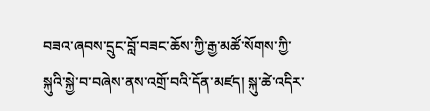བཟའ་ཞབས་དྲུང་བློ་བཟང་ཆོས་ཀྱི་རྒྱ་མཚོ་སོགས་ཀྱི་སྐུའི་སྐྱེ་བ་བཞེས་ནས་འགྲོ་བའི་དོན་མཛད། སྐུ་ཚེ་འདིར་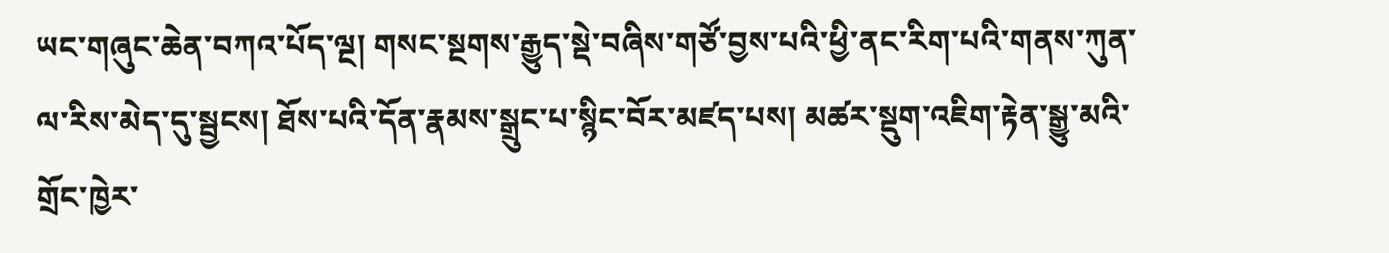ཡང་གཞུང་ཆེན་བཀའ་པོད་ལྔ། གསང་སྔགས་རྒྱུད་སྡེ་བཞིས་གཙོ་བྱས་པའི་ཕྱི་ནང་རིག་པའི་གནས་ཀུན་ལ་རིས་མེད་དུ་སྦྱངས། ཐོས་པའི་དོན་རྣམས་སྒྲུང་པ་སྙིང་བོར་མཛད་པས། མཚར་སྡུག་འཇིག་རྟེན་སྒྱུ་མའི་གྲོང་ཁྱེར་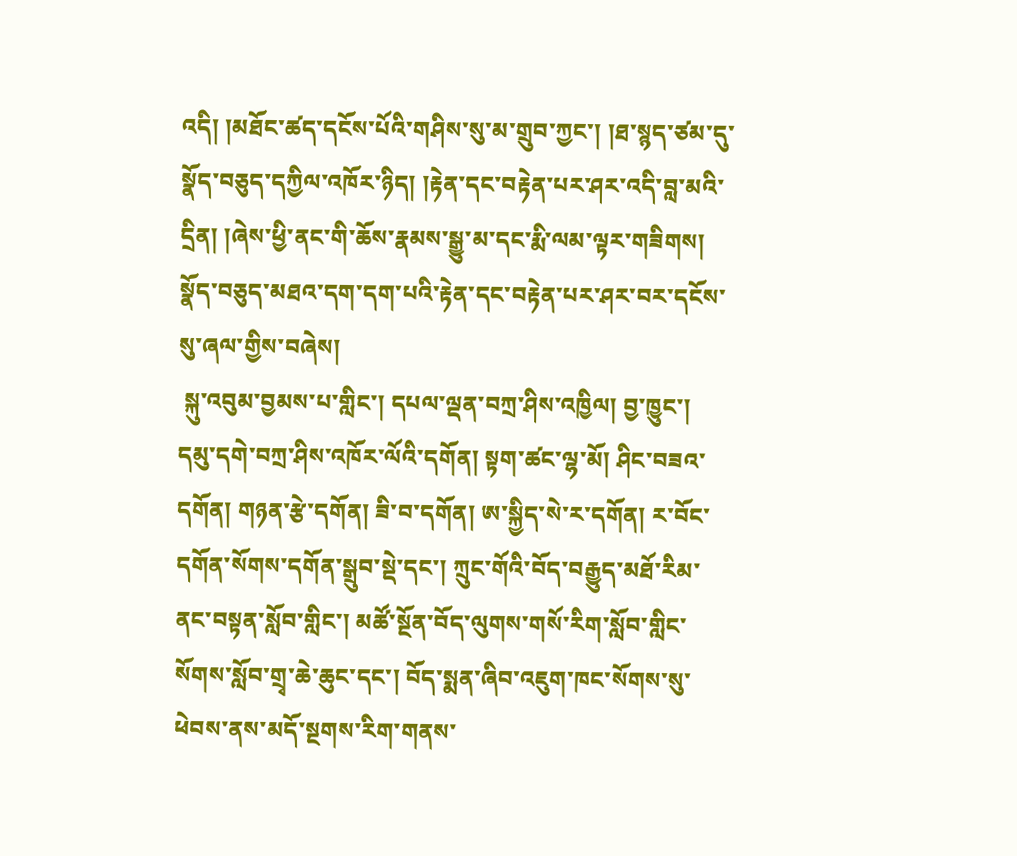འདི། །མཐོང་ཚད་དངོས་པོའི་གཤིས་སུ་མ་གྲུབ་ཀྱང་། །ཐ་སྙད་ཙམ་དུ་སྣོད་བཅུད་དཀྱིལ་འཁོར་ཉིད། །རྟེན་དང་བརྟེན་པར་ཤར་འདི་བླ་མའི་དྲིན། །ཞེས་ཕྱི་ནང་གི་ཆོས་རྣམས་སྒྱུ་མ་དང་རྨི་ལམ་ལྟར་གཟིགས། སྣོད་བཅུད་མཐའ་དག་དག་པའི་རྟེན་དང་བརྟེན་པར་ཤར་བར་དངོས་སུ་ཞལ་གྱིས་བཞེས།
 སྐུ་འབུམ་བྱམས་པ་གླིང་། དཔལ་ལྡན་བཀྲ་ཤིས་འཁྱིལ། བྱ་ཁྱུང་། དམུ་དགེ་བཀྲ་ཤིས་འཁོར་ལོའི་དགོན། སྟག་ཚང་ལྷ་མོ། ཤིང་བཟའ་དགོན། གཉན་རྩེ་དགོན། ཟི་བ་དགོན། ཨ་སྐྱིད་སེ་ར་དགོན། ར་བོང་དགོན་སོགས་དགོན་སྒྲུབ་སྡེ་དང་། ཀྲུང་གོའི་བོད་བརྒྱུད་མཐོ་རིམ་ནང་བསྟན་སློབ་གླིང་། མཚོ་སྔོན་བོད་ལུགས་གསོ་རིག་སློབ་གླིང་སོགས་སློབ་གྲྭ་ཆེ་ཆུང་དང་། བོད་སྨན་ཞིབ་འཇུག་ཁང་སོགས་སུ་ཕེབས་ནས་མདོ་སྔགས་རིག་གནས་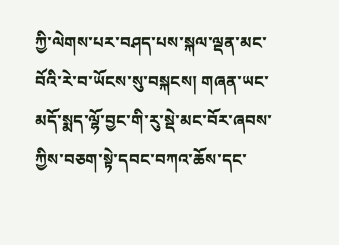ཀྱི་ལེགས་པར་བཤད་པས་སྐལ་ལྡན་མང་བོའི་རེ་བ་ཡོངས་སུ་བསྐངས། གཞན་ཡང་མདོ་སྨད་ལྷོ་བྱང་གི་རུ་སྡེ་མང་བོར་ཞབས་ཀྱིས་བཅག་སྟེ་དབང་བཀའ་ཆོས་དང་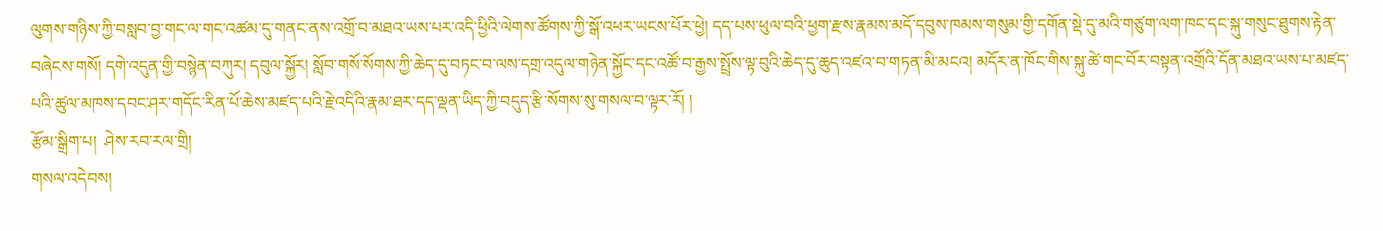ལུགས་གཉིས་ཀྱི་བསླབ་བྱ་གང་ལ་གང་འཚམ་དུ་གནང་ནས་འགྲོ་བ་མཐའ་ཡས་པར་འདི་ཕྱིའི་ལེགས་ཚོགས་ཀྱི་སྒོ་འཕར་ཡངས་པོར་ཕྱེ། དད་པས་ཕུལ་བའི་ཕྱག་རྫས་རྣམས་མདོ་དབུས་ཁམས་གསུམ་གྱི་དགོན་སྡེ་དུ་མའི་གཙུག་ལག་ཁང་དང་སྐུ་གསུང་ཐུགས་རྟེན་བཞེངས་གསོ། དགེ་འདུན་གྱི་བསྙེན་བཀུར། དབུལ་སྐྱོར། སློབ་གསོ་སོགས་ཀྱི་ཆེད་དུ་བཏང་བ་ལས་དགྲ་འདུལ་གཉེན་སྐྱོང་དང་འཚོ་བ་རྒྱས་སྤྲོས་ལྟ་བུའི་ཆེད་དུ་ཆུད་འཛའ་བ་གཏན་མི་མངའ། མདོར་ན་ཁོང་གིས་སྐུ་ཚེ་གང་བོར་བསྟན་འགྲོའི་དོན་མཐའ་ཡས་པ་མཛད་པའི་ཚུལ་མཁས་དབང་ཤར་གདོང་རིན་པོ་ཆེས་མཛད་པའི་རྗེ་འདིའི་རྣམ་ཐར་དད་ལྡན་ཡིད་ཀྱི་བདུད་རྩི་སོགས་སུ་གསལ་བ་ལྟར་རོ། །
རྩོམ་སྒྲིག་པ།  ཤེས་རབ་རལ་གྲི།
གསལ་འདེབས།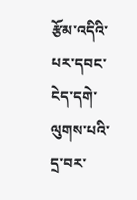རྩོམ་འདིའི་པར་དབང་ངེད་དགེ་ལུགས་པའི་དྲ་བར་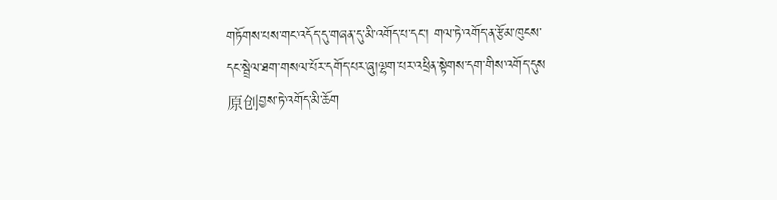གཏོགས་པས་གང་འདོད་དུ་གཞན་དུ་མི་འགོད་པ་དང་། གལ་ཏེ་འགོད་ན་རྩོམ་ཁུངས་དང་སྦྲེལ་ཐག་གསལ་པོར་དགོད་པར་ཞུ།ལྷག་པར་འཕྲིན་སྟེགས་དག་གིས་འགོད་དུས原创བྱས་ཏེ་འགོད་མི་ཆོག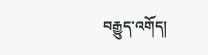བརྒྱུད་འགོད།